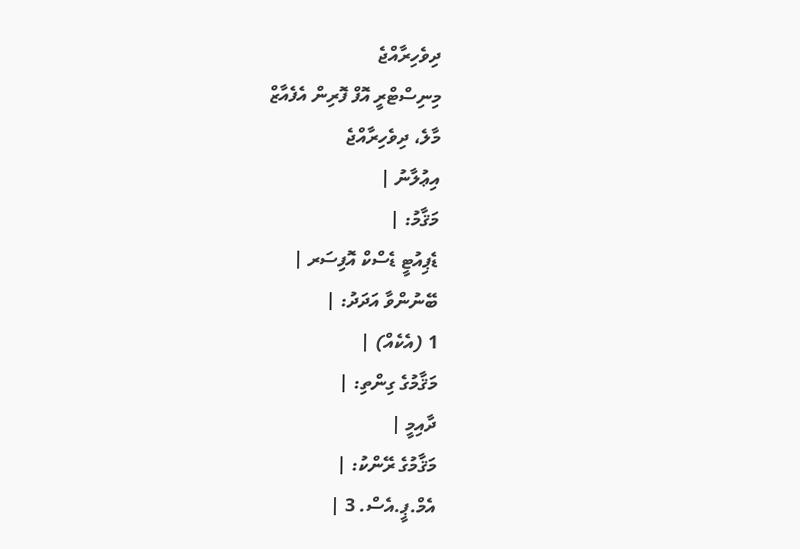ދިވެހިރާއްޖެ
މިނިސްޓްރީ އޮފް ފޮރިން އެފެއާޒް
މާލެ، ދިވެހިރާއްޖެ
އިޢުލާނު |
މަޤާމު: |
ޑެޕިއުޓީ ޑެސްކް އޮފިސަރ |
ބޭނުންވާ އަދަދު: |
1 (އެކެއް) |
މަޤާމުގެ ގިންތި: |
ދާއިމީ |
މަޤާމުގެ ރޭންކު: |
އެމް.ޕީ.އެސް. 3 |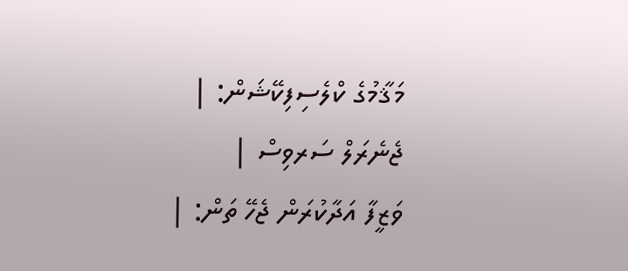މަޤާމުގެ ކްލެސިފިކޭޝަން: |
ޖެނެރަލް ސަރވިސް |
ވަޒީފާ އަދާކުރަން ޖެހޭ ތަން: |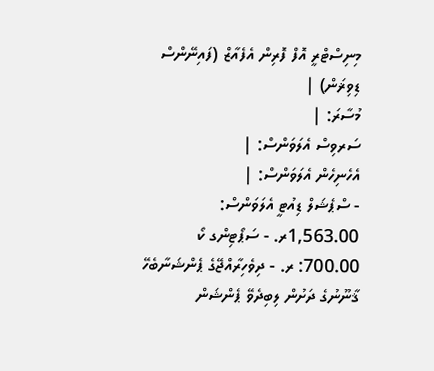މިނިސްޓްރީ އޮފް ފޮރިން އެފެއާޒް (ފައިނޭންސް ޑިވިޜަން) |
މުސާރަ: |
ސަރވިސް އެލަވަންސް: |
އެހެނިހެން އެލަވަންސް: |
- ސްޕެޝަލް ޑިއުޓީ އެލަވަންސް: 1,563.00ރ. - ސަޕޯޓިންގ ކޯ 700.00: ރ. - ދިވެހިރާއްޖޭގެ ޕެންޝަނާބެހޭ ޤާނޫނުގެ ދަށުން ލިބިދެވޭ ޕެންޝަން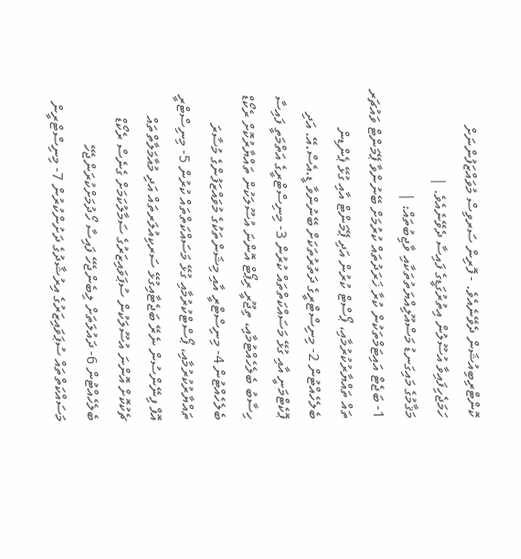ކޮންޓްރިބިއުޝަން ދެވޭނެއެވެ. - ފޮރިން ސަރވިސް މުވައްޒަފުންނަށް ހަމަޖެހިފައިވާ އުސޫލުން އިތުރުގަޑީގެ ފައިސާ ދެވޭނެއެވެ. |
މަޤާމުގެ މައިގަނޑު މަސްއޫލިއްޔަތުތަކާއި ވާޖިބުތައް: |
1- ބަޖެޓް އައިޓަމްތަކުން ކުރާ ޚަރަދުތައް ކުރުމަށް ބޭނުންވާ ޕޭމަންޓް ވައުޗަރ ތައް ތައްޔާރުކުރުމާއި، ޕޯސްޓް ކުރުން އަދި ޕޭމަންޓް އާއި ގުޅޭ ޕެންޑިން ބެލެހެއްޓުން 2- މިނިސްޓްރީގެ ދަތުރުތަކަށް ބޭނުންވާ ޑީ.އެސް.އޭ. އަދި ޕޮކެޓްމަނީ އާއި ގުޅޭ މަސައްކަތްތައް ކުރުން 3- މިނިސްޓްރީގެ އަތްމަތީ ފައިސާ ހިސާބު ބެލެހެއްޓުމާއި، ތިޖޫރީ ރިޕޯޓް އޮންނަ އުސޫލަކުން ތައްޔާރުކޮށް ރެކޯޑް ބެލެހެއްޓުން 4- މިނިސްޓްރީ އާއި މިޝަންތަކުގެ މުވައްޒަފުންގެ މުސާރަ ތައްޔާރުކުރުމާއި، ޕޯސްޓްކުރުމާއި ގުޅޭ މަސައްކަތްތައް ކުރުން 5- މިނިސްޓްރީ އޮފް ފިނޭންސުން ނެރޭ ބަޖެޓާއިގުޅޭ ސަރކިއުލަރތައް އަދި މުއާމަލާތްތައް ޗެކުކޮށް އޮންނަ އުސޫލަކުން ސުޕަވައިޒަރުގެ ސަމާލުކަމަށް ގެނެސް ރެކޯޑް ބެލެހެއްޓުން 6- ދައުލަތަށް ލިބެންޖެހޭ ފައިސާ ހޯދުމަށްކުރަންޖެހޭ މަސައްކަތްތައް ސުޕަވައިޒަރުގެ އިރުޝާދުގެ ދަށުންކުރުން 7- މިނިސްޓްރީން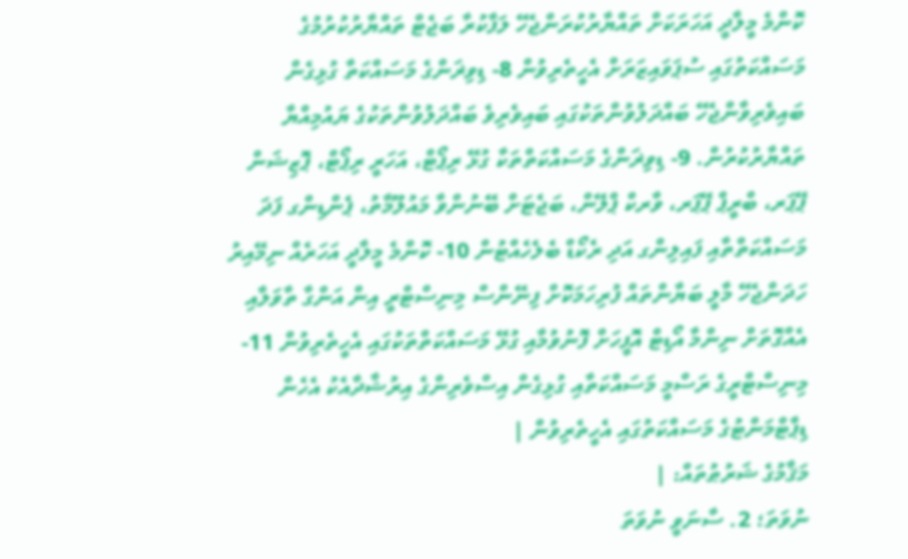ކޮންމެ މީލާދީ އަހަރަކަށް ތައްޔާރުކުރަންޖެހޭ ލަފާކުރާ ބަޖެޓް ތައްޔާރުކުރުމުގެ މަސައްކަތުގައި ސުޕަވައިޒަރަށް އެހީތެރިވުން 8- ޑިވިޜަންގެ މަސައްކަތާ ގުޅިގެން ބައިވެރިވާންޖެހޭ ބައްދަލުވުންތަކުގައި ބައިވެރިވެ ބައްދަލުވުންތަކުގެ ޔައުމިއްޔާ ތައްޔާރުކުރުން. 9- ޑިވިޜަންގެ މަސައްކަތްތަކާ ގުޅޭ ރިޕޯޓް، އަހަރީ ރިޕޯޓް، ޕޮޒިޝަން ޕޭޕަރ، ބްރީޕް ޕޭޕަރ، ވާރކް ޕްލޭން، ބަޖެޓަށް ބޭނުންވާ މައުލޫމާތު، ޕެންޑިންގ ފަދަ މަސައްކަތްތާއި ފައިލިންގ އަދި ރެކޯޑް ބެލެހެއްޓުން 10- ކޮންމެ މީލާދީ އަހަރެއް ނިމޭއިރު ހަދަންޖެހޭ މާލީ ބަޔާންތައް ފުރިހަމަކޮށް ފިނޭންސް މިނިސްޓްރީ އިން އަންގާ ތާވަލާއި އެއްގޮތަށް ނިންމާ އޯޑިޓް އޮފީހަށް ފޮނުވުމާއި ގުޅޭ މަސައްކަތްތަކުގައި އެހީތެރިވުން 11- މިނިސްޓްރީގެ ރަސްމީ މަސައްކަތާއި ގުޅިގެން އިސްވެރިންގެ އިރުޝާދާއެކު އެހެން ޑިޕާޓްމަންޓުގެ މަސައްކަތުގައި އެހީތެރިވުން |
މަޤާމުގެ ޝަރުޠުތައް: |
ނުވަތަ؛ 2. ސާނަވީ ނުވަތަ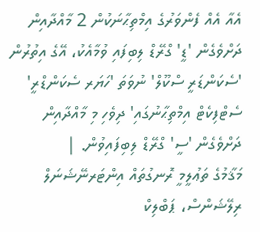އެއާ އެއް ފެންވަރުގެ އިމްތިޙާނަކުން 2 މާއްދާއިން ދަށްވެގެން 'ޑީ' ގްރޭޑް ލިބިފައި ވުމާއެކު، އޭގެ އިތުރުން 'ސެކަންޑަރީ ސްކޫލް' ނުވަތަ 'ހަޔަރ ސެކަންޑްރީ' ސެޓްފިކެޓް އިމްތިޙާނުގައި' ދިވެހި މި މާއްދާއިން ދަށްވެގެން 'ސީ' ގްރޭޑް ލިބިފައިވުން. |
މަޤާމުގެ ތަޢުލީމީ ރޮނގުތައް އިންޓަރނޭޝަނަލް ރިލޭޝަންސް، ޕަބްލިކް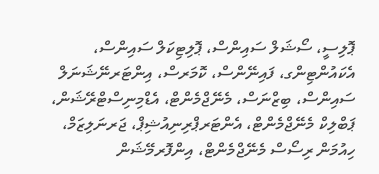ޕޮލިސީ، ސޯޝަލް ސައިންސް، ޕޮލިޓިކަލް ސައިންސް، އެކައުންޓިންގ، ފައިނޭންސް، ކޮމަރސް، އިންޓަރނޭޝަނަލް ސައިންސް، ބިޒްނަސް، މެނޭޖްމެންޓް، އެޑްމިނިސްޓްރޭޝަން، ޕަބްލިކް މެނޭޖްމެންޓް، އެންޓަރޕްރިނިއުޝިޕް، ޖަރނަލިޒަމް، ހިއުމަން ރިސޯސް މެނޭޖްމެންޓް، އިންފޮރމޭޝަން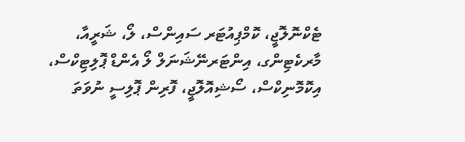ޓެކްނޮލޮޖީ، ކޮމްޕިއުޓަރ ސައިންސް، ލޯ، ޝަރީއާ، މާރކެޓިންގ، އިންޓަރނޭޝަނަލް ލޯ އެންޑް ޕޮލިޓިކްސް، އިކޮމޮނިކްސް، ސޯޝިއޮލޮޖީ، ފޮރިން ޕޮލިސީ ނުވަތަ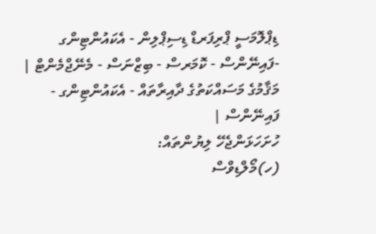ޑިޕްލޮމަސީ ޕްރިފަރޑް ޑިސިޕްލިން - އެކައުންޓިންގ -ފައިނޭންސް - ކޮމަރސް - ބިޒްނަސް - މެނޭޖްމެންޓް |
މަޤާމުގެ މަސައްކަތުގެ ދާއިރާތައް - އެކައުންޓިންގ - ފައިނޭންސް |
ހުށަހަޅަންޖެހޭ ލިޔުންތައް:
(ހ)މޯލްޑިވްސް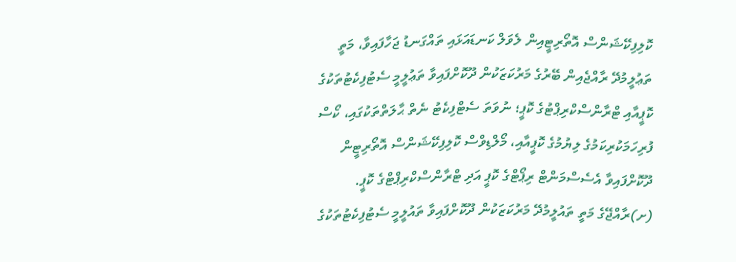ކޮލިފިކޭޝަންސް އޮތޯރިޓީއިން ލެވަލް ކަނޑައަޅައި ތައްގަނޑު ޖަހާފައިވާ، މަތީ ތަޢުލީމުދޭ ރާއްޖެއިން ބޭރުގެ މަރުކަޒަކުން ދޫކޮށްފައިވާ ތަޢުލީމީ ސެޓުފިކެޓުތަކުގެ ކޮޕީއާއި ޓްރާންސްކްރިޕްޓުގެ ކޮޕީ؛ ނުވަތަ ސެޓްފިކެޓު ނެތް ޙާލަތްތަކުގައި، ކޯސް ފުރިހަމަކުރިކަމުގެ ލިޔުމުގެ ކޮޕީއާއި، މޯލްޑިވްސް ކޮލިފިކޭޝަންސް އޮތޯރިޓީން ދޫކޮށްފައިވާ އެސެސްމަންޓް ރިޕޯޓްގެ ކޮޕީ އަދި ޓްރާންސްކްރިޕްޓްގެ ކޮޕީ. (ށ)ރާއްޖޭގެ މަތީ ތައުލީމުދޭ މަރުކަޒަކުން ދޫކޮށްފައިވާ ތައުލީމީ ސެޓުފިކެޓުތަކުގެ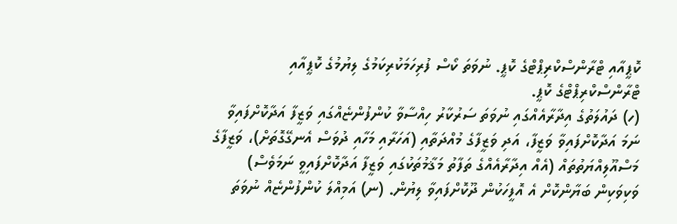ކޮޕީއާއި ޓްރާންސްކްރިޕްޓްގެ ކޮޕީ. ނުވަތަ ކޯސް ފުރިހަމަކުރިކަމުގެ ލިޔުމުގެ ކޮޕީއާއި ޓްރާންސްކްރިޕްޓްގެ ކޮޕީ.
(ހ) ދައުލަތުގެ އިދާރާއެއްގައި ނުވަތަ ސަރުކާރު ހިއްސާވާ ކުންފުންޏެއްގައި ވަޒީފާ އަދާކޮށްފައިވާ ނަމަ އަދާކޮށްފައިވާ ވަޒީފާ، އަދި ވަޒީފާގެ މުއްދަތާއި (އަހަރާއި މަހާއި ދުވަސް އެނގޭގޮތަށް)، ވަޒީފާގެ މަސްއޫލިއްޔަތުތައް (އެއް އިދާރާއެއްގެ ތަފާތު މަޤާމުތަކުގައި ވަޒީފާ އަދާކޮށްފައިވީ ނަމަވެސް) ވަކިވަކިން ބަޔާންކޮށް އެ އޮފީހަކުން ދޫކޮށްފައިވާ ލިޔުން. (ނ) އަމިއްލަ ކުންފުންޏެއް ނުވަތަ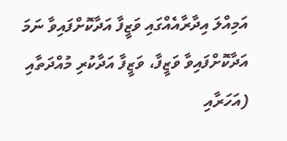އަމިއްލަ އިދާރާއެއްގައި ވަޒީފާ އަދާކޮށްފައިވާ ނަމަ އަދާކޮށްފައިވާ ވަޒީފާ، ވަޒީފާ އަދާކުރި މުއްދަތާއި (އަހަރާއި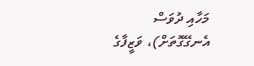މަހާއި ދުވަސް އެނގޭގޮތަށް)، ވަޒީފާގެ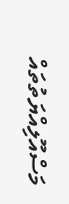މަސްއޫލިއްޔަތުތައް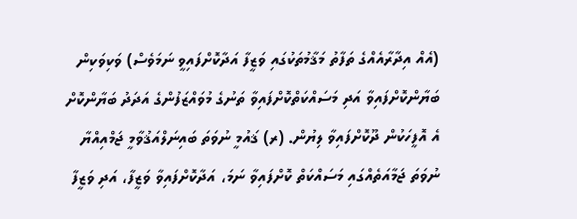(އެއް އިދާރާއެއްގެ ތަފާތު މަޤާމުތަކުގައި ވަޒީފާ އަދާކޮށްފައިވީ ނަމަވެސް) ވަކިވަކިން ބަޔާންކޮށްފައިވާ އަދި މަސައްކަތްކޮށްފައިވާ ތަނުގެ މުވައްޒަފުންގެ އަދަދު ބަޔާންކޮށް އެ އޮފީހަކުން ދޫކޮށްފައިވާ ލިޔުން. (ރ) ޤައުމީ ނުވަތަ ބައިނަލްއަޤުވާމީ ޖަމްއިއްޔާ ނުވަތަ ޖަމާއަތެއްގައި މަސައްކަތް ކޮށްފައިވާ ނަމަ، އަދާކޮށްފައިވާ ވަޒީފާ، އަދި ވަޒީފާ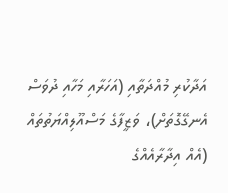އަދާކުރި މުއްދަތާއި (އަހަރާއި މަހާއި ދުވަސް އެނގޭގޮތަށް)، ވަޒީފާގެ މަސްއޫލިއްޔަތުތައް (އެއް އިދާރާއެއްގެ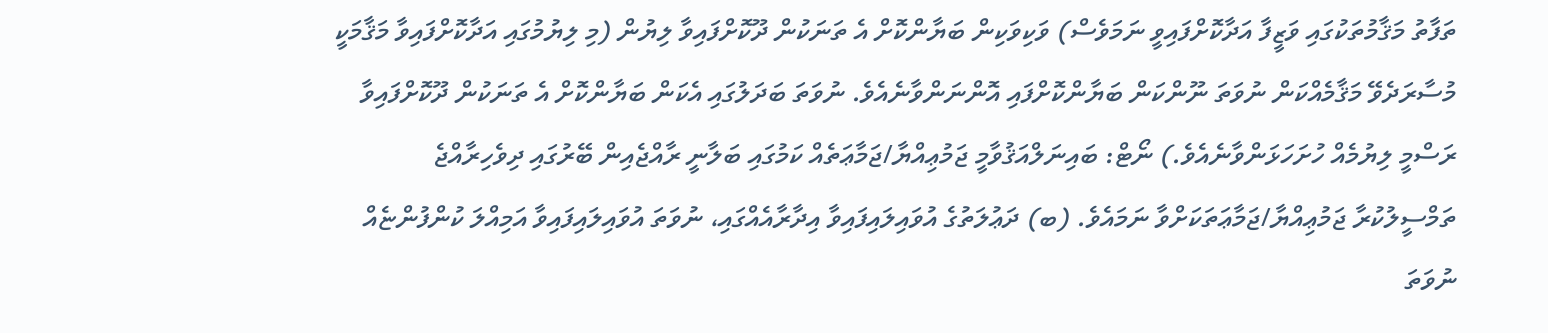ތަފާތު މަޤާމުތަކުގައި ވަޒީފާ އަދާކޮށްފައިވީ ނަމަވެސް) ވަކިވަކިން ބަޔާންކޮށް އެ ތަނަކުން ދޫކޮށްފައިވާ ލިޔުން (މި ލިޔުމުގައި އަދާކޮށްފައިވާ މަޤާމަކީ މުސާރަދެވޭ މަޤާމެއްކަން ނުވަތަ ނޫންކަން ބަޔާންކޮށްފައި އޮންނަންވާނެއެވެ. ނުވަތަ ބަދަލުގައި އެކަން ބަޔާންކޮށް އެ ތަނަކުން ދޫކޮށްފައިވާ ރަސްމީ ލިޔުމެއް ހުށަހަޅަންވާނެއެވެ.) ނޯޓް: ބައިނަލްއަޤުވާމީ ޖަމުޢިއްޔާ/ޖަމާޢަތެއް ކަމުގައި ބަލާނީ ރާއްޖެއިން ބޭރުގައި ދިވެހިރާއްޖެ ތަމްސީލުކުރާ ޖަމުޢިއްޔާ/ޖަމާޢަތަކަށްވާ ނަމައެވެ. (ބ) ދަޢުލަތުގެ އުވައިލައިފައިވާ އިދާރާއެއްގައި، ނުވަތަ އުވައިލައިފައިވާ އަމިއްލަ ކުންފުންޏެއް ނުވަތަ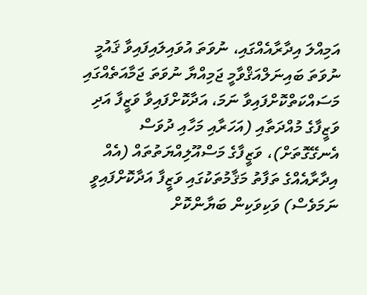އަމިއްލަ އިދާރާއެއްގައި، ނުވަތަ އުވައިލައިފައިވާ ޤައުމީ ނުވަތަ ބައިނަލްއަޤްވާމީ ޖަމިއްޔާ ނުވަތަ ޖަމާއަތެއްގައި މަސައްކަތްކޮށްފައިވާ ނަމަ، އަދާކޮށްފައިވާ ވަޒީފާ އަދި ވަޒީފާގެ މުއްދަތާއި (އަހަރާއި މަހާއި ދުވަސް އެނގޭގޮތަށް)، ވަޒީފާގެ މަސްއޫލިއްޔަތުތައް (އެއް އިދާރާއެއްގެ ތަފާތު މަޤާމުތަކުގައި ވަޒީފާ އަދާކޮށްފައިވީ ނަމަވެސް) ވަކިވަކިން ބަޔާންކޮށް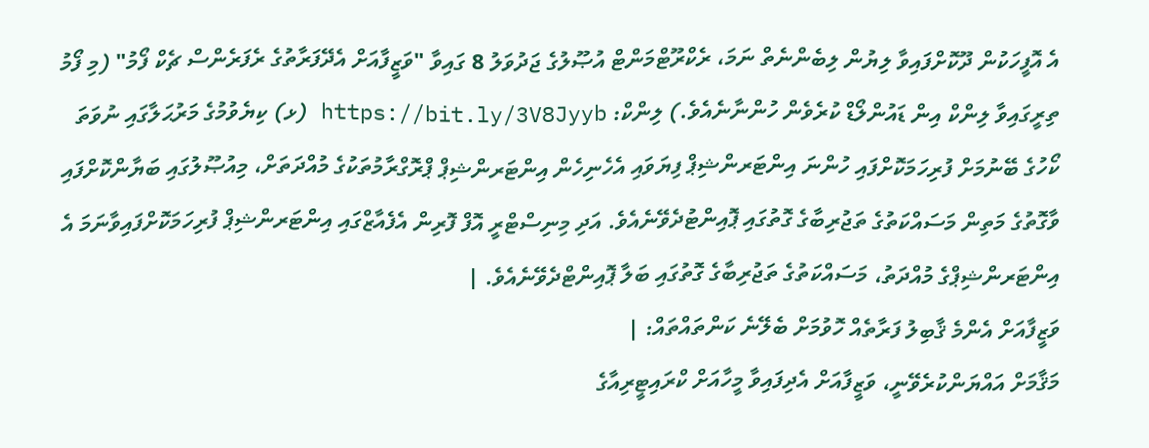އެ އޮފީހަކުން ދޫކޮށްފައިވާ ލިޔުން ލިބެންނެތް ނަމަ، ރެކްރޫޓްމަންޓް އުޞޫލުގެ ޖަދުވަލު 8 ގައިވާ "ވަޒީފާއަށް އެދޭފަރާތުގެ ރެފަރެންސް ޗެކް ފޯމު" (މި ފޯމު ތިރީގައިވާ ލިންކް އިން ޑައުންލޯޑް ކުރެވެން ހުންނާނެއެވެ.) ލިންކް: https://bit.ly/3V8Jyyb (ޅ) ކިޔެވުމުގެ މަރުޙަލާގައި ނުވަތަ ކޯހުގެ ބޭނުމަށް ފުރިހަމަކޮށްފައި ހުންނަ އިންޓަރންޝިޕް ފިޔަވައި އެހެނިހެން އިންޓަރންޝިޕް ޕްރޮގްރާމުތަކުގެ މުއްދަތަށް، މިއުޞޫލުގައި ބަޔާންކޮށްފައި ވާގޮތުގެ މަތިން މަސައްކަތުގެ ތަޖުރިބާގެ ގޮތުގައި ޕޮއިންޓުދެވޭނެއެވެ. އަދި މިނިސްޓްރީ އޮފް ފޮރިން އެފެއާޒްގައި އިންޓަރންޝިޕް ފުރިހަމަކޮށްފައިވާނަމަ އެ އިންޓަރންޝިޕްގެ މުއްދަތު، މަސައްކަތުގެ ތަޖުރިބާގެ ގޮތުގައި ބަލާ ޕޮއިންޓްދެވޭނެއެވެ. |
ވަޒީފާއަށް އެންމެ ޤާބިލު ފަރާތެއް ހޮވުމަށް ބެލޭނެ ކަންތައްތައް: |
މަޤާމަށް އައްޔަންކުރެވޭނީ، ވަޒީފާއަށް އެދިފައިވާ މީހާއަށް ކްރައިޓީރިއާގެ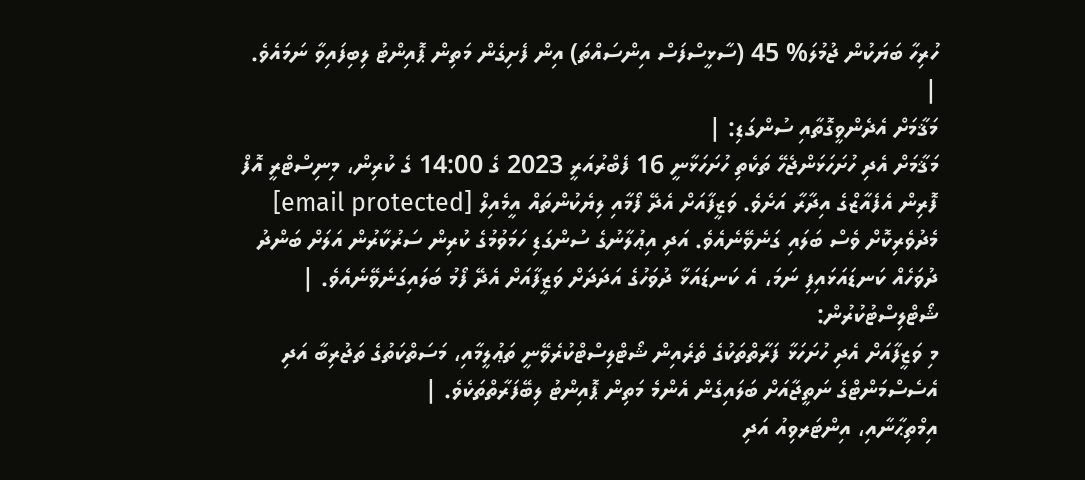ހުރިހާ ބަޔަކުން ޖުމުލަ% 45 (ސާޅީސްފަސް އިންސައްތަ) އިން ފެށިގެން މަތިން ޕޮއިންޓު ލިބިފައިވާ ނަމައެވެ. |
މަޤާމަށް އެދެންވީގޮތާއި ސުންގަޑި: |
މަޤާމަށް އެދި ހުށަހަޅަންޖެހޭ ތަކެތި ހުށަހަޅާނީ 16 ފެބްރުއަރީ 2023 ގެ 14:00 ގެ ކުރިން، މިނިސްޓްރީ އޮފް ފޮރިން އެފެއާޒްގެ އިދާރާ އަށެވެ. ވަޒީފާއަށް އެދޭ ފޯމާއި ލިޔެކުންތައް އީމެއިލް [email protected] މެދުވެރިކޮށް ވެސް ބަލައި ގަނެވޭނެއެވެ. އަދި އިޢުލާނުގެ ސުންގަޑި ހަމަވުމުގެ ކުރިން ސަރުކާރުން އަލަށް ބަންދު ދުވަހެއް ކަނޑައަޅައިފި ނަމަ، އެ ކަނޑައަޅާ ދުވަހުގެ އަދަދަށް ވަޒީފާއަށް އެދޭ ފޯމު ބަލައިގަނެވޭނެއެވެ. |
ޝޯޓްލިސްޓުކުރުން:
މި ވަޒީފާއަށް އެދި ހުށަހަޅާ ފަރާތްތަކުގެ ތެރެއިން ޝޯޓްލިސްޓްކުރެވޭނީ ތަޢުލީމާއި، މަސަތްކަތުގެ ތަޖުރިބާ އަދި އެސެސްމަންޓްގެ ނަތީޖާއަށް ބަލައިގެން އެންމެ މަތިން ޕޮއިންޓު ލިބޭފަރާތްތަކެވެ. |
އިމްތިޙާނާއި، އިންޓަރވިއު އަދި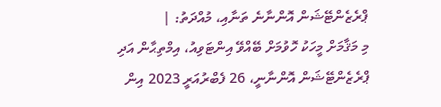ޕްރެޒެންޓޭޝަން އޮންނާނެ ތަނާއި، މުއްދަތު: |
މި މަޤާމަށް މީހަކު ހޮވުމަށް ބޭއްވޭ އިންޓަވިއު، އިމްތިޙާން އަދި ޕްރެޒެންޓޭޝަން އޮންނާނީ، 26 ފެބްރުއަރީ 2023 އިން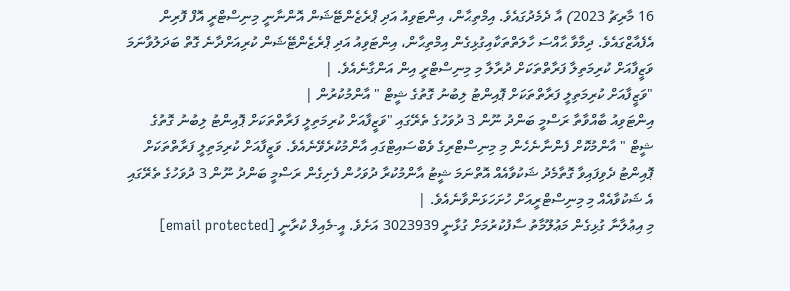16 މާރިޗު 2023) އާ ދެމެދުގައެވެ. އިމްތިޙާން، އިންޓަވިއު އަދި ޕްރެޒެންޓޭޝަން އޮންނާނީ މިނިސްޓްރީ އޮފް ފޮރިން އެފެއާޒްގައެވެ. ދިމާވާ ޙާއްސަ ހާލަތްތަކާއިގުޅިގެން އިމްތިޙާން، އިންޓަވިއު އަދި ޕްރެޒެންޓޭޝަން ކުރިއަށްދާނެ ގޮތް ބަދަލުވާނަމަ ވަޒީފާއަށް ކުރިމަތިލާ ފަރާތްތަކަށް ދުރާލާ މި މިނިސްޓްރީ އިން އަންގާނެއެވެ. |
"ވަޒީފާއަށް ކުރިމަތިލީ ފަރާތްތަކަށް ޕޮއިންޓު ލިބުނު ގޮތުގެ ޝީޓް " އާންމުކުރުން |
އިންޓަވިއު ބާއްވާތާ ރަސްމީ ބަންދު ނޫން 3 ދުވަހުގެ ތެރޭގައި "ވަޒީފާއަށް ކުރިމަތިލީ ފަރާތްތަކަށް ޕޮއިންޓު ލިބުނު ގޮތުގެ ޝީޓް " އާންމުކޮށް ފެންނާނެހެން މި މިނިސްޓްރިގެ ވެބްސައިޓްގައި އާންމުކުރެވޭނެއެވެ. ވަޒީފާއަށް ކުރިމަތިލީ ފަރާތްތަކަށް ޕޮއިންޓު ދެވިފައިވާ ގޮތާމެދު ޝަކުވާއެއް އޮތްނަމަ ޝީޓު އާންމުކުރާ ދުވަހުން ފެށިގެން ރަސްމީ ބަންދު ނޫން 3 ދުވަހުގެ ތެރޭގައި އެ ޝަކުވާއެއް މި މިނިސްޓްރީއަށް ހުށަހަޅަންވާނެއެވެ. |
މި އިޢުލާނާ ގުޅިގެން މަޢުލޫމާތު ސާފުކުރުމަށް ގުޅާނީ 3023939 އަށެވެ. އީ-މެއިލް ކުރާނީ [email protected]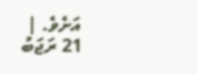އަށެވެ. |
21 ރަޖަބު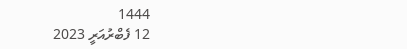1444
12 ފެބްރުއަރީ 2023